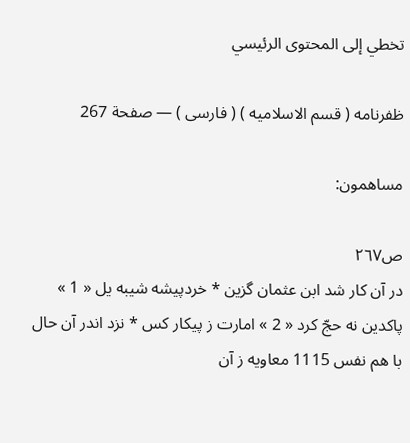تخطي إلى المحتوى الرئيسي

ظفرنامه ( قسم الاسلاميه ) ( فارسى ) — صفحة 267

مساهمون:

ص٢٦٧
در آن كار شد ابن عثمان گزين * خردپيشه شيبه يل « 1 » پاكدين نه حجّ كرد « 2 » امارت ز پيكار كس * نزد اندر آن حال با هم نفس 1115 معاويه ز آن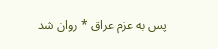پس به عزم عراق * روان شد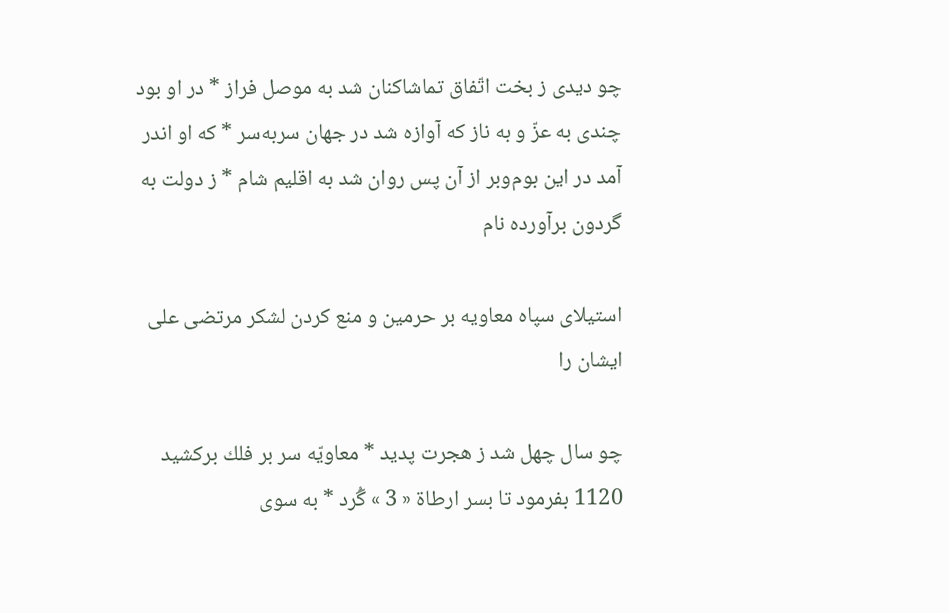چو ديدى ز بخت اتّفاق تماشاكنان شد به موصل فراز * در او بود چندى به عزّ و به ناز كه آوازه شد در جهان سربه‌سر * كه او اندر آمد در اين بوم‌وبر از آن پس روان شد به اقليم شام * ز دولت به گردون برآورده نام

استيلاى سپاه معاويه بر حرمين و منع كردن لشكر مرتضى على ايشان را

چو سال چهل شد ز هجرت پديد * معاويّه سر بر فلك بركشيد 1120 بفرمود تا بسر ارطاة « 3 » گُرد * به سوى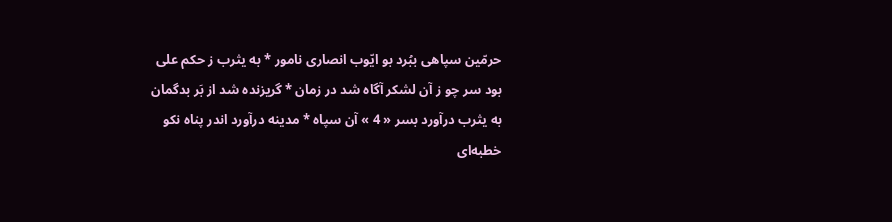حرمّين سپاهى ببُرد بو ايّوب انصارى نامور * به يثرب ز حكم على بود سر چو ز آن لشكر آگاه شد در زمان * گريزنده شد از بَر بدگمان به يثرب درآورد بسر « 4 » آن سپاه * مدينه درآورد اندر پناه نكو خطبه‌اى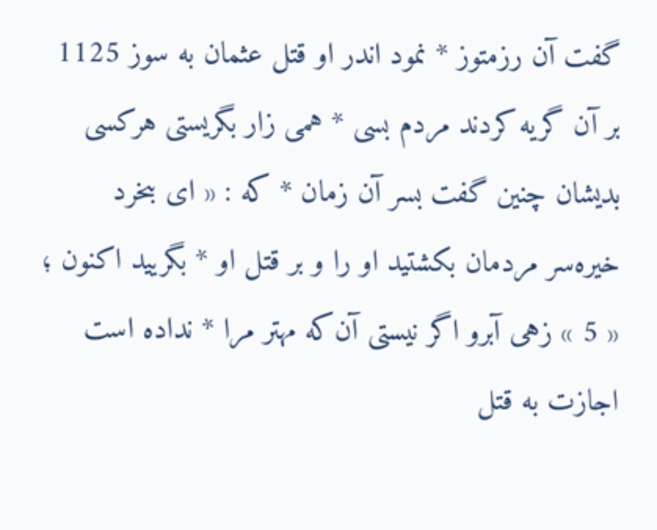گفت آن رزمتوز * نمود اندر او قتل عثمان به سوز 1125 بر آن گريه كردند مردم بسى * همى زار بگريستى هركسى بديشان چنين گفت بسر آن زمان * كه : « اى بىخرد خيره‌سر مردمان بكشتيد او را و بر قتل او * بگرييد اكنون ؛ « 5 » زهى آبرو اگر نيستى آن‌كه مهتر مرا * نداده است اجازت به قتل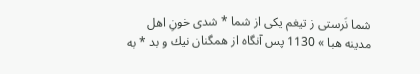شما نَرستى ز تيغم يكى از شما * شدى خونِ اهل مدينه هبا » 1130 پس آنگاه از همگنان نيك و بد * به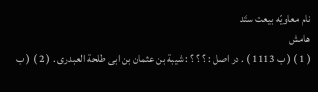نام معاويّه بيعت ستَد
هامش
( 1 ) ( ب 1113 ) . در اصل : ؟ ؟ ؟ : شيبة بن عثمان بن ابى طلحة العبدرى . ( 2 ) ( ب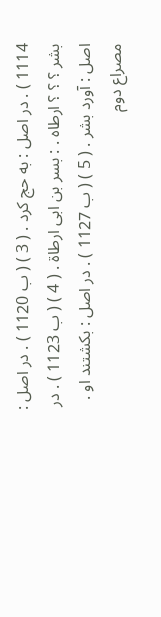1114 ) . در اصل : به حج كرد . ( 3 ) ( ب 1120 ) . در اصل : بشر ؟ ؟ ؟ ارطاه . : بسر بن ابى ارطاة . ( 4 ) ( ب 1123 ) . در اصل : آورد بشر . ( 5 ) ( ب 1127 ) . در اصل : بكشتند او . مصراع دوم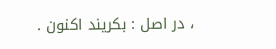، در اصل : بكريند اكنون .